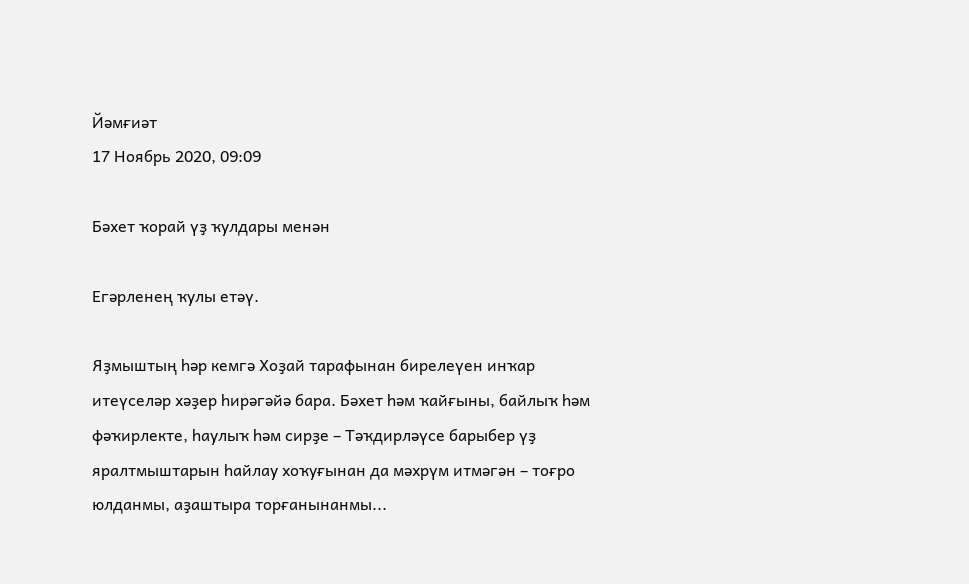Йәмғиәт
17 Ноябрь 2020, 09:09

Бәхет ҡорай үҙ ҡулдары менән

Егәрленең ҡулы етәү.

Яҙмыштың һәр кемгә Хоҙай тарафынан бирелеүен инҡар итеүселәр хәҙер һирәгәйә бара. Бәхет һәм ҡайғыны, байлыҡ һәм фәҡирлекте, һаулыҡ һәм сирҙе – Тәҡдирләүсе барыбер үҙ яралтмыштарын һайлау хоҡуғынан да мәхрүм итмәгән – тоғро юлданмы, аҙаштыра торғанынанмы...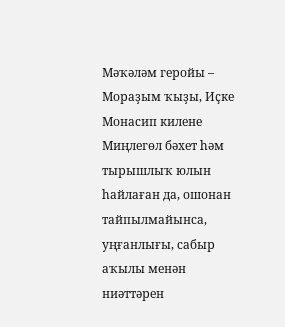Мәҡәләм геройы – Мораҙым ҡыҙы, Иҫке Монасип килене Миңлегөл бәхет һәм тырышлыҡ юлын һайлаған да, ошонан тайпылмайынса, уңғанлығы, сабыр аҡылы менән ниәттәрен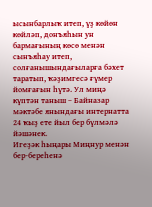ысынбарлыҡ итеп, үҙ көйөн көйләп, донъяһын ун бармағының көсө менән сынъяһау итеп, солғанышындағыларға бәхет таратып, ҡәҙимгесә ғүмер йомғағын һүтә. Ул миңә күптән таныш – Байназар мәктәбе янындағы интернатта 24 ҡыҙ ете йыл бер бүлмәлә йәшәнек.
Игеҙәк һыңары Миңнур менән бер-береһенә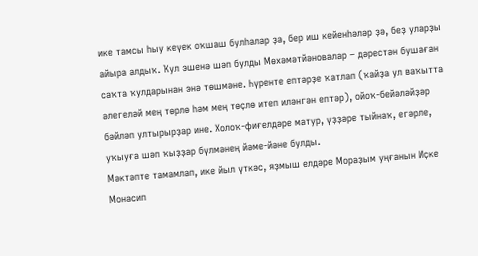ике тамсы һыу кеүек оҡшаш булһалар ҙа, бер иш кейенһәләр ҙә, беҙ уларҙы айыра алдыҡ. Ҡул эшенә шәп булды Мөхәмәтйәновалар – дәрестән бушаған саҡта ҡулдарынан энә төшмәне. Һүренте ептәрҙе ҡатлап (ҡайҙа ул ваҡытта әлегеләй мең төрлө һәм мең төҫлө итеп иләнгән ептәр), ойоҡ-бейәләйҙәр бәйләп ултырырҙар ине. Холоҡ-фиғелдәре матур, үҙҙәре тыйнаҡ, егәрле, уҡыуға шәп ҡыҙҙар бүлмәнең йәме-йәне булды.
Мәктәпте тамамлап, ике йыл үткәс, яҙмыш елдәре Мораҙым уңғанын Иҫке Монасип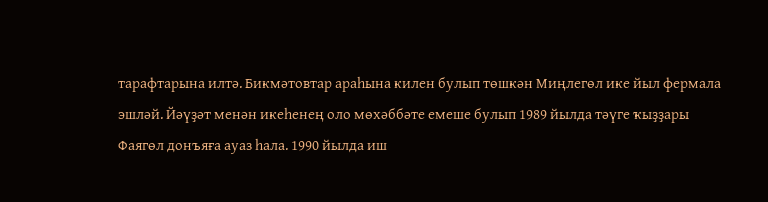тарафтарына илтә. Бикмәтовтар араһына килен булып төшкән Миңлегөл ике йыл фермала эшләй. Йәүҙәт менән икеһенең оло мөхәббәте емеше булып 1989 йылда тәүге ҡыҙҙары Фаягөл донъяға ауаз һала. 1990 йылда иш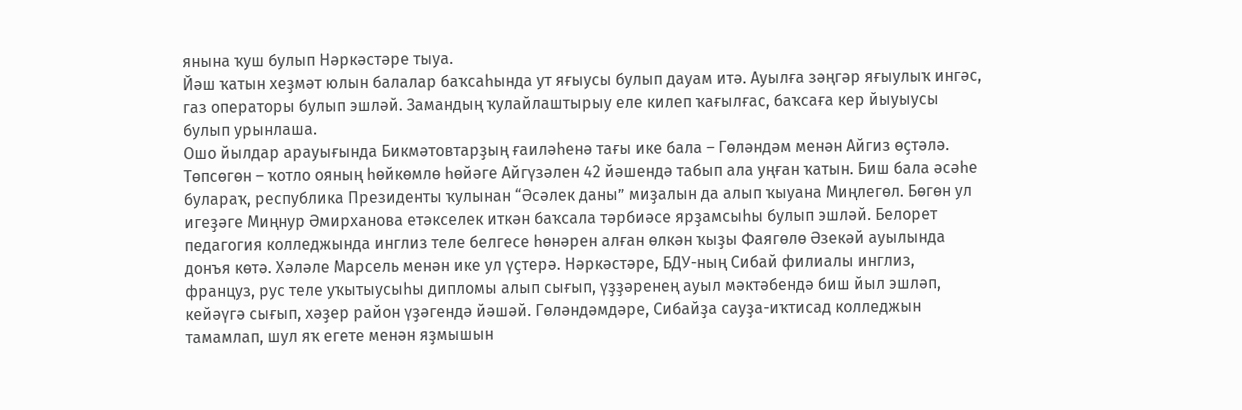янына ҡуш булып Нәркәстәре тыуа.
Йәш ҡатын хеҙмәт юлын балалар баҡсаһында ут яғыусы булып дауам итә. Ауылға зәңгәр яғыулыҡ ингәс, газ операторы булып эшләй. Замандың ҡулайлаштырыу еле килеп ҡағылғас, баҡсаға кер йыуыусы булып урынлаша.
Ошо йылдар арауығында Бикмәтовтарҙың ғаиләһенә тағы ике бала – Гөләндәм менән Айгиз өҫтәлә. Төпсөгөн – ҡотло ояның һөйкөмлө һөйәге Айгүзәлен 42 йәшендә табып ала уңған ҡатын. Биш бала әсәһе булараҡ, республика Президенты ҡулынан “Әсәлек даны” миҙалын да алып ҡыуана Миңлегөл. Бөгөн ул игеҙәге Миңнур Әмирханова етәкселек иткән баҡсала тәрбиәсе ярҙамсыһы булып эшләй. Белорет педагогия колледжында инглиз теле белгесе һөнәрен алған өлкән ҡыҙы Фаягөлө Әзекәй ауылында донъя көтә. Хәләле Марсель менән ике ул үҫтерә. Нәркәстәре, БДУ-ның Сибай филиалы инглиз, француз, рус теле уҡытыусыһы дипломы алып сығып, үҙҙәренең ауыл мәктәбендә биш йыл эшләп, кейәүгә сығып, хәҙер район үҙәгендә йәшәй. Гөләндәмдәре, Сибайҙа сауҙа-иҡтисад колледжын тамамлап, шул яҡ егете менән яҙмышын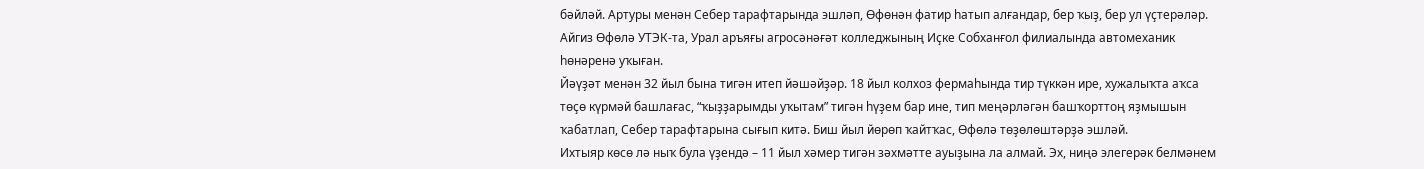бәйләй. Артуры менән Себер тарафтарында эшләп, Өфөнән фатир һатып алғандар, бер ҡыҙ, бер ул үҫтерәләр. Айгиз Өфөлә УТЭК-та, Урал аръяғы агросәнәғәт колледжының Иҫке Собханғол филиалында автомеханик һөнәренә уҡыған.
Йәүҙәт менән 32 йыл бына тигән итеп йәшәйҙәр. 18 йыл колхоз фермаһында тир түккән ире, хужалыҡта аҡса төҫө күрмәй башлағас, “ҡыҙҙарымды уҡытам” тигән һүҙем бар ине, тип меңәрләгән башҡорттоң яҙмышын ҡабатлап, Себер тарафтарына сығып китә. Биш йыл йөрөп ҡайтҡас, Өфөлә төҙөлөштәрҙә эшләй.
Ихтыяр көсө лә ныҡ була үҙендә – 11 йыл хәмер тигән зәхмәтте ауыҙына ла алмай. Эх, ниңә элегерәк белмәнем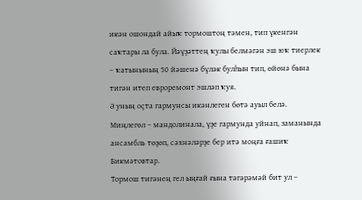икән ошондай айыҡ тормоштоң тәмен, тип үкенгән саҡтары ла була. Йәүҙәттең ҡулы белмәгән эш юҡ тиерлек – ҡатынының 50 йәшенә бүләк булһын тип, өйөнә бына тигән итеп евроремонт эшләп ҡуя.
Ә уның оҫта гармунсы икәнлеген бөтә ауыл белә. Миңлегөл – мандолинала, үҙе гармунда уйнап, заманында ансамбль төҙөп, сәхнәләрҙе бер итә моңға ғашиҡ Бикмәтовтар.
Тормош тигәнең гел ыңғай ғына тәгәрәмәй бит ул –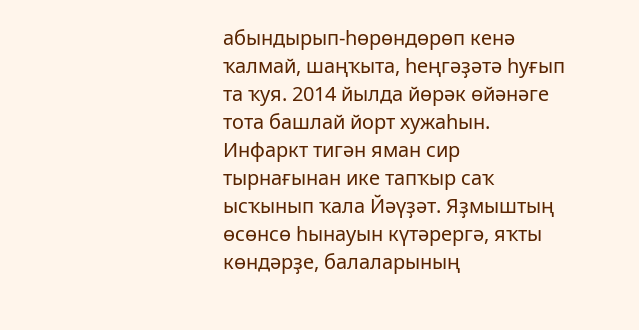абындырып-һөрөндөрөп кенә ҡалмай, шаңҡыта, һеңгәҙәтә һуғып та ҡуя. 2014 йылда йөрәк өйәнәге тота башлай йорт хужаһын. Инфаркт тигән яман сир тырнағынан ике тапҡыр саҡ ысҡынып ҡала Йәүҙәт. Яҙмыштың өсөнсө һынауын күтәрергә, яҡты көндәрҙе, балаларының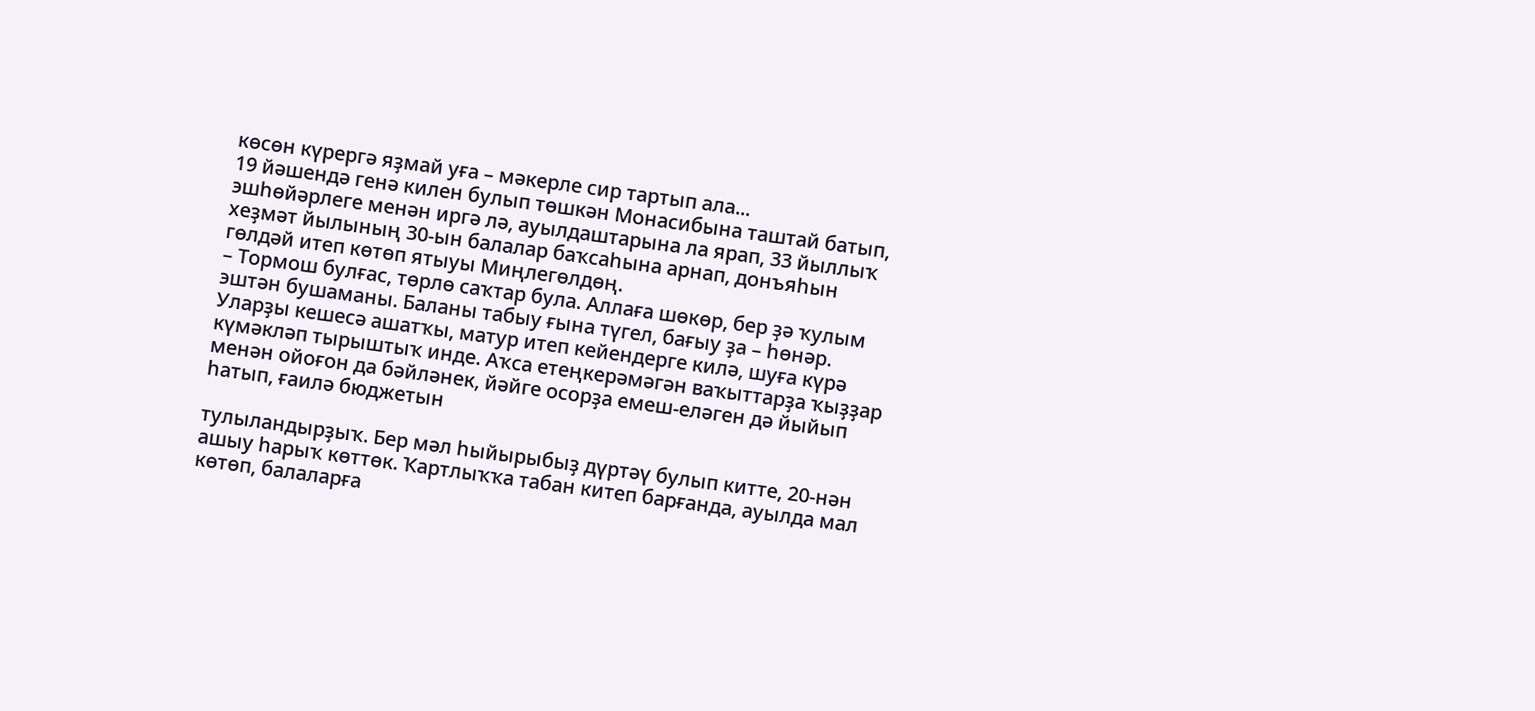көсөн күрергә яҙмай уға – мәкерле сир тартып ала...
19 йәшендә генә килен булып төшкән Монасибына таштай батып, эшһөйәрлеге менән иргә лә, ауылдаштарына ла ярап, 33 йыллыҡ хеҙмәт йылының 30-ын балалар баҡсаһына арнап, донъяһын гөлдәй итеп көтөп ятыуы Миңлегөлдөң.
– Тормош булғас, төрлө саҡтар була. Аллаға шөкөр, бер ҙә ҡулым эштән бушаманы. Баланы табыу ғына түгел, бағыу ҙа – һөнәр. Уларҙы кешесә ашатҡы, матур итеп кейендерге килә, шуға күрә күмәкләп тырыштыҡ инде. Аҡса етеңкерәмәгән ваҡыттарҙа ҡыҙҙар менән ойоғон да бәйләнек, йәйге осорҙа емеш-еләген дә йыйып һатып, ғаилә бюджетын

тулыландырҙыҡ. Бер мәл һыйырыбыҙ дүртәү булып китте, 20-нән ашыу һарыҡ көттөк. Ҡартлыҡҡа табан китеп барғанда, ауылда мал көтөп, балаларға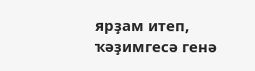ярҙам итеп, ҡәҙимгесә генә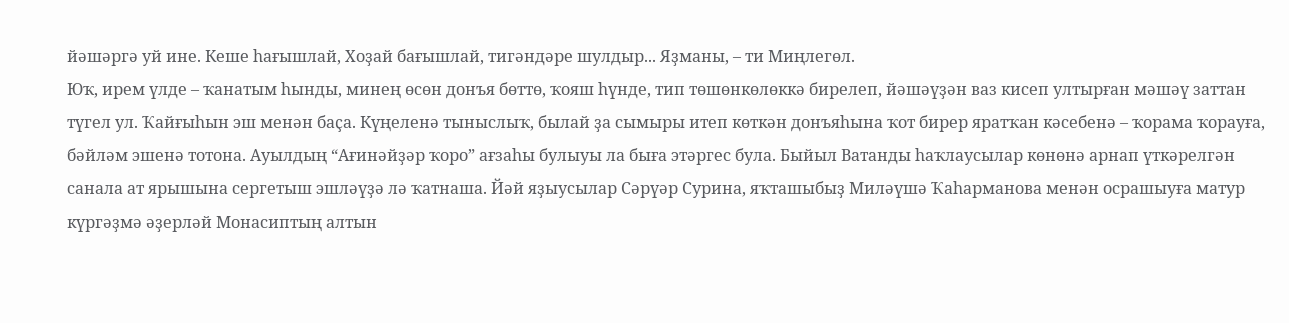йәшәргә уй ине. Кеше һағышлай, Хоҙай бағышлай, тигәндәре шулдыр... Яҙманы, – ти Миңлегөл.
Юҡ, ирем үлде – ҡанатым һынды, минең өсөн донъя бөттө, ҡояш һүнде, тип төшөнкөлөккә бирелеп, йәшәүҙән ваз кисеп ултырған мәшәү заттан түгел ул. Ҡайғыһын эш менән баҫа. Күңеленә тыныслыҡ, былай ҙа сымыры итеп көткән донъяһына ҡот бирер яратҡан кәсебенә – ҡорама ҡорауға, бәйләм эшенә тотона. Ауылдың “Ағинәйҙәр ҡоро” ағзаһы булыуы ла быға этәргес була. Быйыл Ватанды һаҡлаусылар көнөнә арнап үткәрелгән санала ат ярышына сергетыш эшләүҙә лә ҡатнаша. Йәй яҙыусылар Сәрүәр Сурина, яҡташыбыҙ Миләүшә Ҡаһарманова менән осрашыуға матур күргәҙмә әҙерләй Монасиптың алтын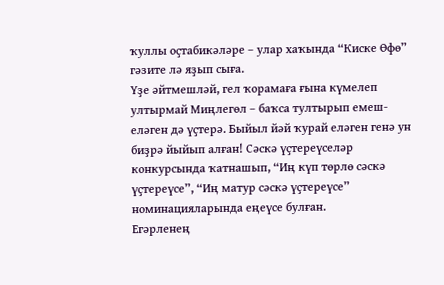ҡуллы оҫтабикәләре – улар хаҡында “Киске Өфө” гәзите лә яҙып сыға.
Үҙе әйтмешләй, гел ҡорамаға ғына күмелеп ултырмай Миңлегөл – баҡса тултырып емеш-еләген дә үҫтерә. Быйыл йәй ҡурай еләген генә ун биҙрә йыйып алған! Сәскә үҫтереүселәр конкурсында ҡатнашып, “Иң күп төрлө сәскә үҫтереүсе”, “Иң матур сәскә үҫтереүсе” номинацияларында еңеүсе булған.
Егәрленең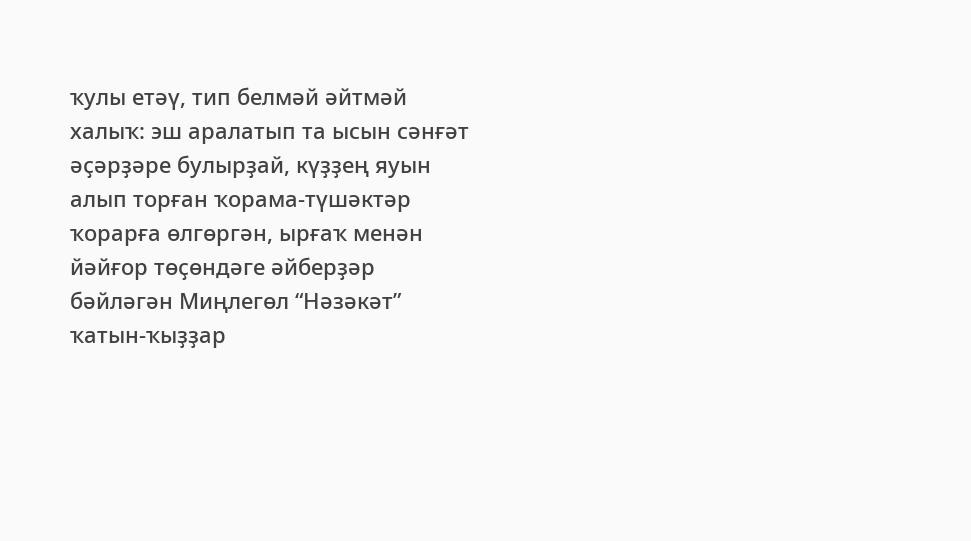ҡулы етәү, тип белмәй әйтмәй халыҡ: эш аралатып та ысын сәнғәт әҫәрҙәре булырҙай, күҙҙең яуын алып торған ҡорама-түшәктәр ҡорарға өлгөргән, ырғаҡ менән йәйғор төҫөндәге әйберҙәр бәйләгән Миңлегөл “Нәзәкәт” ҡатын-ҡыҙҙар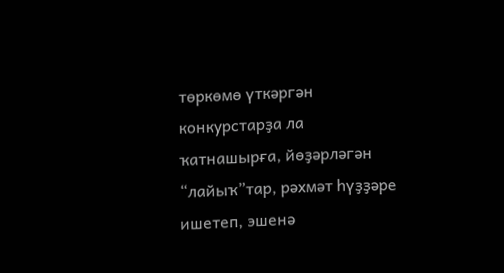төркөмө үткәргән конкурстарҙа ла ҡатнашырға, йөҙәрләгән “лайыҡ”тар, рәхмәт һүҙҙәре ишетеп, эшенә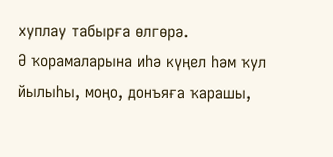хуплау табырға өлгөрә.
Ә ҡорамаларына иһә күңел һәм ҡул йылыһы, моңо, донъяға ҡарашы,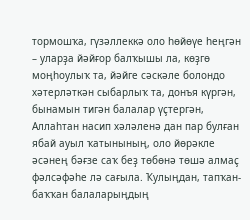тормошҡа, гүзәллеккә оло һөйөүе һеңгән – уларҙа йәйғор балҡышы ла, көҙгө моңһоулыҡ та, йәйге сәскәле болондо хәтерләткән сыбарлыҡ та, донъя күргән, бынамын тигән балалар үҫтергән, Аллаһтан насип хәләленә дан пар булған ябай ауыл ҡатынының, оло йөрәкле әсәнең бәғзе саҡ беҙ төбөнә төшә алмаҫ фәлсәфәһе лә сағыла. Ҡулыңдан, тапҡан-баҡҡан балаларыңдың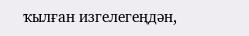ҡылған изгелегеңдән,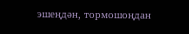эшеңдән, тормошоңдан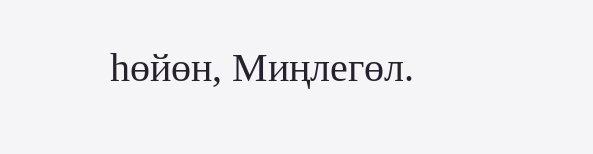һөйөн, Миңлегөл.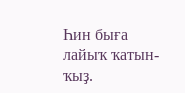Һин быға лайыҡ ҡатын-ҡыҙ.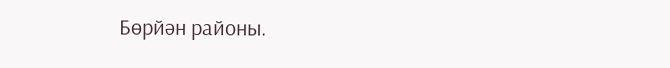Бөрйән районы.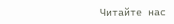Читайте нас